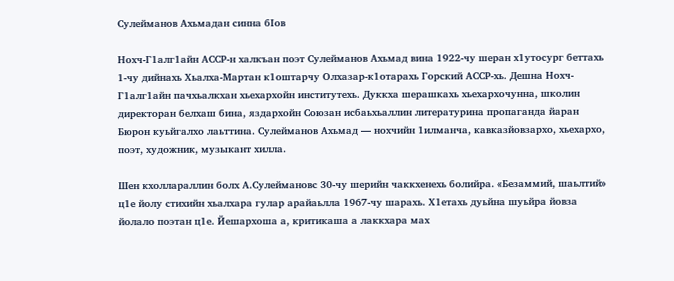Сулейманов Ахьмадан синна бIов

Нохч-Г1алг1айн АССР-н халкъан поэт Сулейманов Ахьмад вина 1922-чу шеран х1утосург беттахь 1-чу дийнахь Хьалха-Мартан к1оштарчу Олхазар-к1отарахь Горский АССР-хь. Дешна Нохч-Г1алг1айн пачхьалкхан хьехархойн институтехь. Дуккха шерашкахь хьехархочунна, школин директоран белхаш бина, яздархойн Союзан исбаьхьаллин литературина пропаганда йаран Бюрон куьйгалхо лаьттина. Сулейманов Ахьмад — нохчийн 1илманча, кавказйовзархо, хьехархо, поэт, художник, музыкант хилла.

Шен кхоллараллин болх А.Сулеймановс 30-чу шерийн чаккхенехь болийра. «Безаммий, шаьлтий» ц1е йолу стихийн хьалхара гулар арайаьлла 1967-чу шарахь. Х1етахь дуьйна шуьйра йовза йолало поэтан ц1е. Йешархоша а, критикаша а лаккхара мах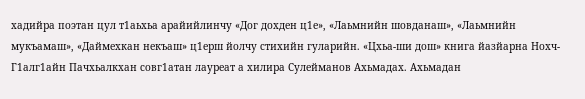хадийра поэтан цул т1аьхьа арайийлинчу «Дог дохден ц1е», «Лаьмнийн шовданаш», «Лаьмнийн мукъамаш», «Даймехкан некъаш» ц1ерш йолчу стихийн гуларийн. «Цхьа-ши дош» книга йазйарна Нохч-Г1алг1айн Пачхьалкхан совг1атан лауреат а хилира Сулейманов Ахьмадах. Ахьмадан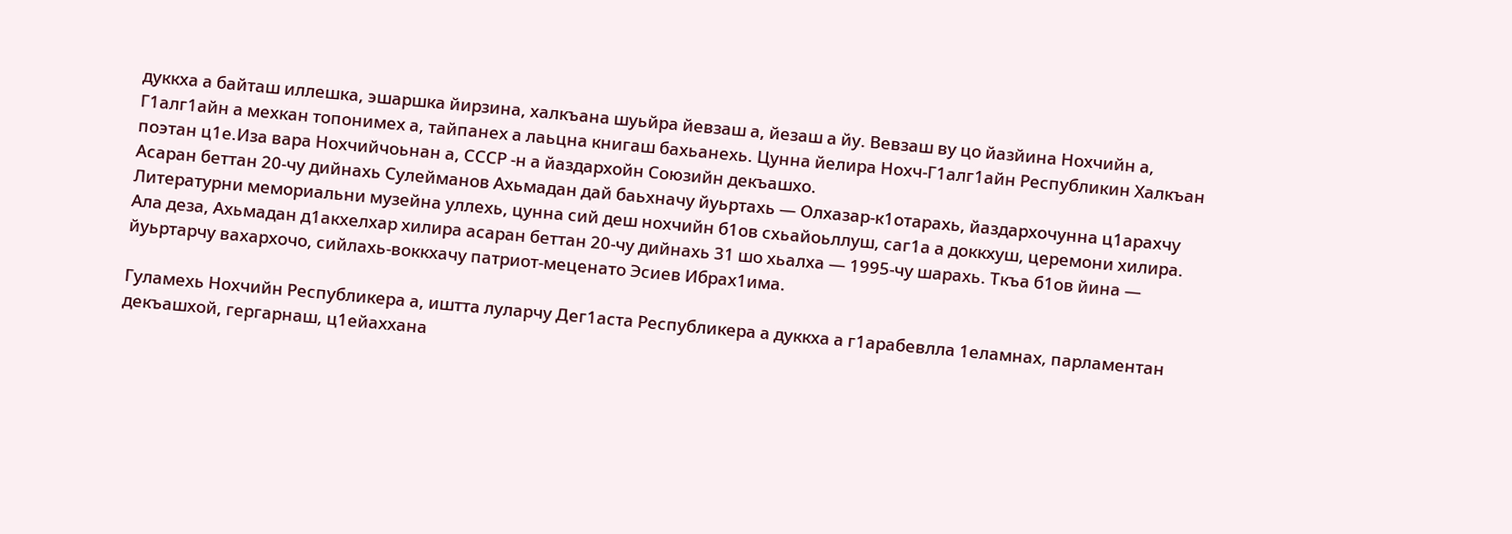дуккха а байташ иллешка, эшаршка йирзина, халкъана шуьйра йевзаш а, йезаш а йу. Вевзаш ву цо йазйина Нохчийн а, Г1алг1айн а мехкан топонимех а, тайпанех а лаьцна книгаш бахьанехь. Цунна йелира Нохч-Г1алг1айн Республикин Халкъан поэтан ц1е.Иза вара Нохчийчоьнан а, СССР -н а йаздархойн Союзийн декъашхо.
Асаран беттан 20-чу дийнахь Сулейманов Ахьмадан дай баьхначу йуьртахь — Олхазар-к1отарахь, йаздархочунна ц1арахчу Литературни мемориальни музейна уллехь, цунна сий деш нохчийн б1ов схьайоьллуш, саг1а а доккхуш, церемони хилира.
Ала деза, Ахьмадан д1акхелхар хилира асаран беттан 20-чу дийнахь 31 шо хьалха — 1995-чу шарахь. Ткъа б1ов йина — йуьртарчу вахархочо, сийлахь-воккхачу патриот-меценато Эсиев Ибрах1има.

Гуламехь Нохчийн Республикера а, иштта луларчу Дег1аста Республикера а дуккха а г1арабевлла 1еламнах, парламентан декъашхой, гергарнаш, ц1ейаххана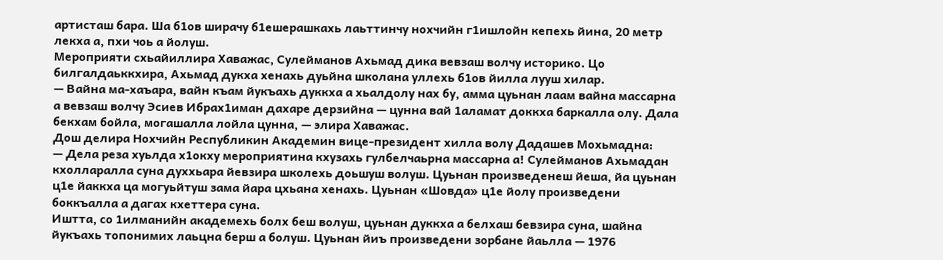артисташ бара. Ша б1ов ширачу б1ешерашкахь лаьттинчу нохчийн г1ишлойн кепехь йина, 20 метр лекха а, пхи чоь а йолуш.
Мероприяти схьайиллира Хаважас, Сулейманов Ахьмад дика вевзаш волчу историко. Цо билгалдаьккхира, Ахьмад дукха хенахь дуьйна школана уллехь б1ов йилла лууш хилар.
— Вайна ма-хаъара, вайн къам йукъахь дуккха а хьалдолу нах бу, амма цуьнан лаам вайна массарна а вевзаш волчу Эсиев Ибрах1иман дахаре дерзийна — цунна вай 1аламат доккха баркалла олу. Дала бекхам бойла, могашалла лойла цунна, — элира Хаважас.
Дош делира Нохчийн Республикин Академин вице-президент хилла волу Дадашев Мохьмадна:
— Дела реза хуьлда х1окху мероприятина кхузахь гулбелчаьрна массарна а! Сулейманов Ахьмадан кхолларалла суна духхьара йевзира школехь доьшуш волуш. Цуьнан произведенеш йеша, йа цуьнан ц1е йаккха ца могуьйтуш зама йара цхьана хенахь. Цуьнан «Шовда» ц1е йолу произведени боккъалла а дагах кхеттера суна.
Иштта, со 1илманийн академехь болх беш волуш, цуьнан дуккха а белхаш бевзира суна, шайна йукъахь топонимих лаьцна берш а болуш. Цуьнан йиъ произведени зорбане йаьлла — 1976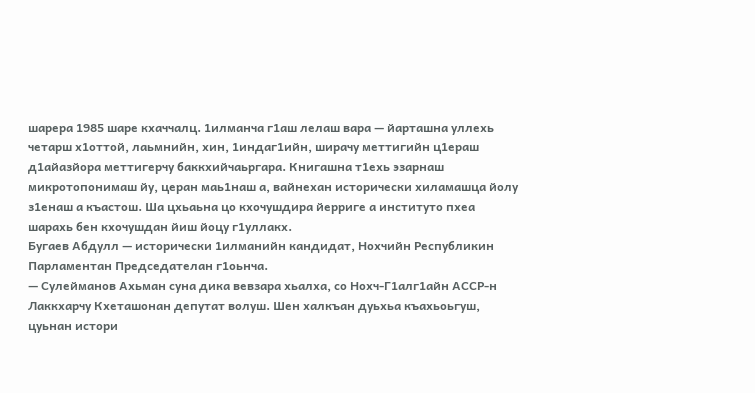шарера 1985 шаре кхаччалц. 1илманча г1аш лелаш вара — йарташна уллехь четарш х1оттой, лаьмнийн, хин, 1индаг1ийн, ширачу меттигийн ц1ераш д1айазйора меттигерчу баккхийчаьргара. Книгашна т1ехь эзарнаш микротопонимаш йу, церан маь1наш а, вайнехан исторически хиламашца йолу з1енаш а къастош. Ша цхьаьна цо кхочушдира йерриге а институто пхеа шарахь бен кхочушдан йиш йоцу г1уллакх.
Бугаев Абдулл — исторически 1илманийн кандидат, Нохчийн Республикин Парламентан Председателан г1оьнча.
— Сулейманов Ахьман суна дика вевзара хьалха, со Нохч-Г1алг1айн АССР-н Лаккхарчу Кхеташонан депутат волуш. Шен халкъан дуьхьа къахьоьгуш, цуьнан истори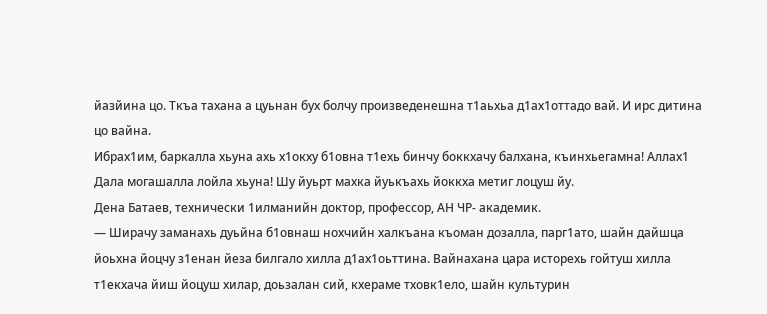йазйина цо. Ткъа тахана а цуьнан бух болчу произведенешна т1аьхьа д1ах1оттадо вай. И ирс дитина цо вайна.
Ибрах1им, баркалла хьуна ахь х1окху б1овна т1ехь бинчу боккхачу балхана, къинхьегамна! Аллах1 Дала могашалла лойла хьуна! Шу йуьрт махка йуькъахь йоккха метиг лоцуш йу.
Дена Батаев, технически 1илманийн доктор, профессор, АН ЧР- академик.
— Ширачу заманахь дуьйна б1овнаш нохчийн халкъана къоман дозалла, парг1ато, шайн дайшца йоьхна йоцчу з1енан йеза билгало хилла д1ах1оьттина. Вайнахана цара исторехь гойтуш хилла т1екхача йиш йоцуш хилар, доьзалан сий, кхераме тховк1ело, шайн культурин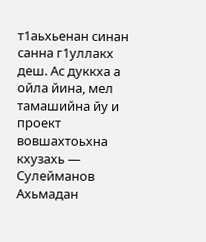т1аьхьенан синан санна г1уллакх деш. Ас дуккха а ойла йина, мел тамашийна йу и проект вовшахтоьхна кхузахь — Сулейманов Ахьмадан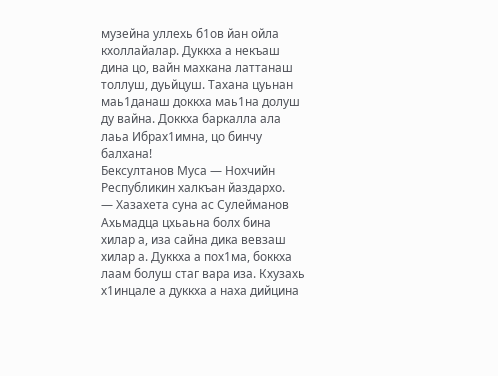музейна уллехь б1ов йан ойла кхоллайалар. Дуккха а некъаш дина цо, вайн махкана латтанаш толлуш, дуьйцуш. Тахана цуьнан маь1данаш доккха маь1на долуш ду вайна. Доккха баркалла ала лаьа Ибрах1имна, цо бинчу балхана!
Бексултанов Муса — Нохчийн Республикин халкъан йаздархо.
— Хазахета суна ас Сулейманов Ахьмадца цхьаьна болх бина хилар а, иза сайна дика вевзаш хилар а. Дуккха а пох1ма, боккха лаам болуш стаг вара иза. Кхузахь х1инцале а дуккха а наха дийцина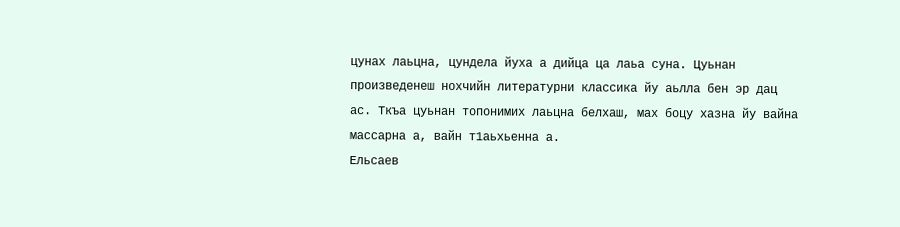цунах лаьцна, цундела йуха а дийца ца лаьа суна. Цуьнан произведенеш нохчийн литературни классика йу аьлла бен эр дац ас. Ткъа цуьнан топонимих лаьцна белхаш, мах боцу хазна йу вайна массарна а, вайн т1аьхьенна а.
Ельсаев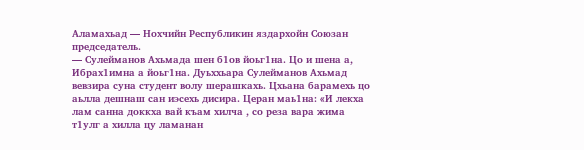Аламахьад — Нохчийн Республикин яздархойн Союзан председатель.
— Сулейманов Ахьмада шен б1ов йоьг1на. Цо и шена а, Ибрах1имна а йоьг1на. Дуьххьара Сулейманов Ахьмад вевзира суна студент волу шерашкахь. Цхьана барамехь цо аьлла дешнаш сан иэсехь дисира. Церан маь1на: «И лекха лам санна доккха вай къам хилча , со реза вара жима т1улг а хилла цу ламанан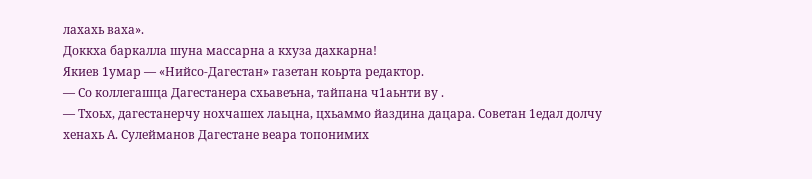лахахь ваха».
Доккха баркалла шуна массарна а кхуза дахкарна!
Якиев 1умар — «Нийсо-Дагестан» газетан коьрта редактор.
— Со коллегашца Дагестанера схьавеъна, тайпана ч1аьнти ву .
— Тхоьх, дагестанерчу нохчашех лаьцна, цхьаммо йаздина дацара. Советан 1едал долчу хенахь А. Сулейманов Дагестане веара топонимих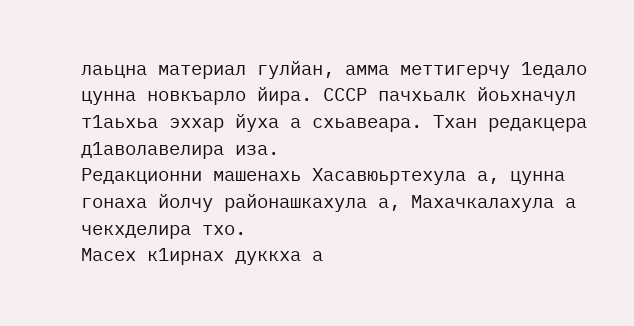лаьцна материал гулйан, амма меттигерчу 1едало цунна новкъарло йира. СССР пачхьалк йоьхначул т1аьхьа эххар йуха а схьавеара. Тхан редакцера д1аволавелира иза.
Редакционни машенахь Хасавюьртехула а, цунна гонаха йолчу районашкахула а, Махачкалахула а чекхделира тхо.
Масех к1ирнах дуккха а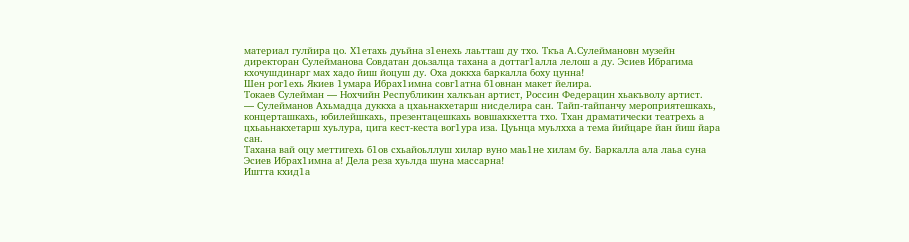материал гулйира цо. Х1етахь дуьйна з1енехь лаьтташ ду тхо. Ткъа А.Сулеймановн музейн директоран Сулейманова Совдатан доьзалца тахана а доттаг1алла лелош а ду. Эсиев Ибрагима кхочушдинарг мах хадо йиш йоцуш ду. Оха доккха баркалла боху цунна!
Шен рог1ехь Якиев 1умара Ибрах1имна совг1атна б1овнан макет йелира.
Токаев Сулейман — Нохчийн Республикин халкъан артист, Россин Федерацин хьакъволу артист.
— Сулейманов Ахьмадца дуккха а цхаьнакхетарш нисделира сан. Тайп-тайпанчу мероприятешкахь, концерташкахь, юбилейшкахь, презентацешкахь вовшахкхетта тхо. Тхан драматически театрехь а цхьаьнакхетарш хуьлура, цига кест-кеста вог1ура иза. Цуьнца муьлхха а тема йийцаре йан йиш йара сан.
Тахана вай оцу меттигехь б1ов схьайоьллуш хилар вуно маь1не хилам бу. Баркалла ала лаьа суна Эсиев Ибрах1имна а! Дела реза хуьлда шуна массарна!
Иштта кхид1а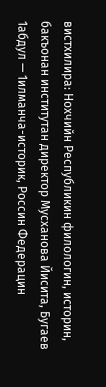вистхилира: Нохчийн Республикин филологин, историн, бакъонан институтан директор Мусханова Йисита, Бугаев 1абдул — 1илманча-историк, Россин Федерацин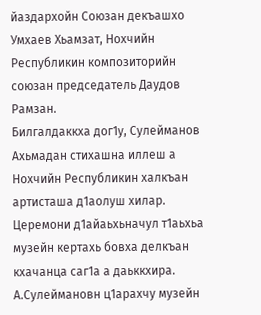йаздархойн Союзан декъашхо Умхаев Хьамзат, Нохчийн Республикин композиторийн союзан председатель Даудов Рамзан.
Билгалдаккха дог1у, Сулейманов Ахьмадан стихашна иллеш а Нохчийн Республикин халкъан артисташа д1аолуш хилар.
Церемони д1айаьхьначул т1аьхьа музейн кертахь бовха делкъан кхачанца саг1а а даьккхира.
А.Сулеймановн ц1арахчу музейн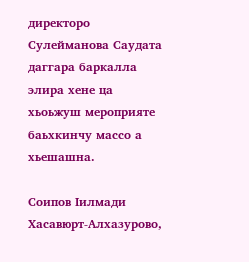директоро Сулейманова Саудата даггара баркалла элира хене ца хьоьжуш мероприяте баьхкинчу массо а хьешашна.

Соипов Iилмади
Хасавюрт-Алхазурово,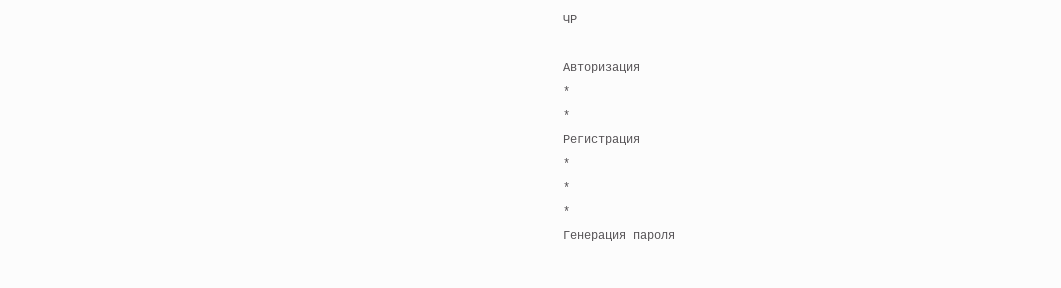ЧР

Авторизация
*
*
Регистрация
*
*
*
Генерация пароля